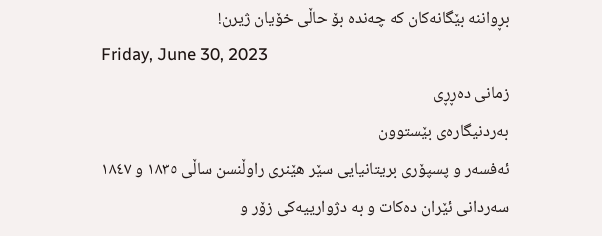بڕواننە بێگانەکان کە چەندە بۆ حاڵی خۆیان ژیرن!
Friday, June 30, 2023
زمانی دەڕڕی
بەردنیگارەی بێستوون
ئەفسەر و پسپۆری بریتانیایی سێر هێنری راوڵنسن ساڵی ١٨٣٥ و ١٨٤٧ سەردانی ئێران دەکات و بە دژوارییەکی زۆر و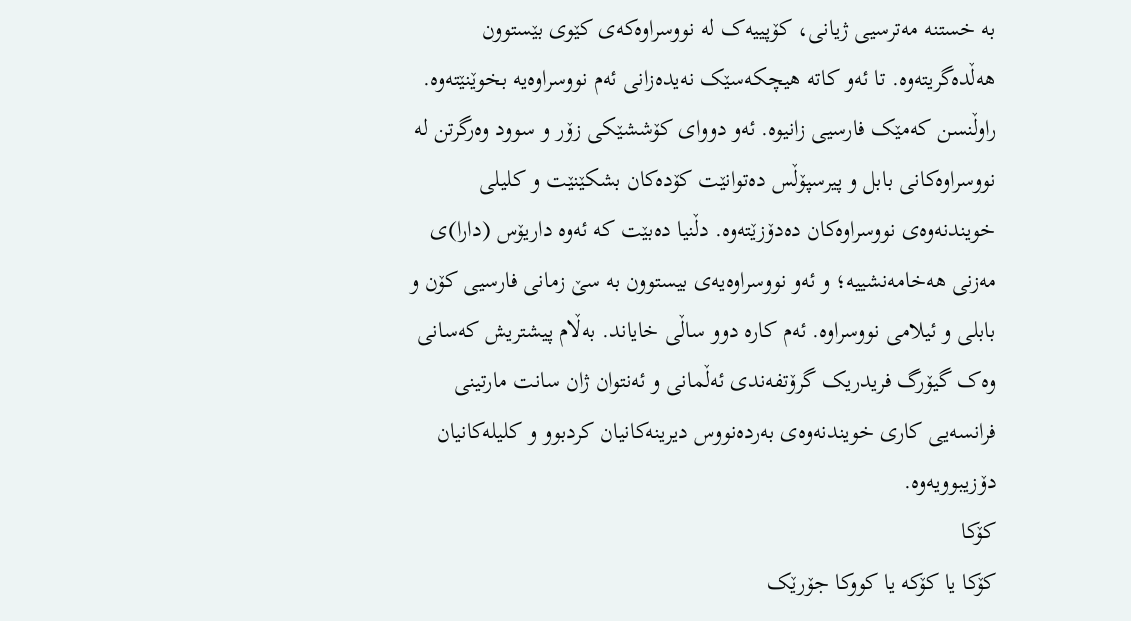بە خستنە مەترسیی ژیانی، کۆپییەک لە نووسراوەکەی کێوی بێستوون هەڵدەگریتەوە. تا ئەو کاتە هیچکەسێک نەیدەزانی ئەم نووسراوەیە بخوێنێتەوە. راوڵنسن کەمێک فارسیی زانیوە. ئەو دووای کۆششێکی زۆر و سوود وەرگرتن لە نووسراوەکانی بابل و پيرسپۆڵس دەتوانێت کۆدەکان بشکێنێت و کلیلی خويندنەوەی نووسراوەکان دەدۆزێتەوە. دڵنیا دەبێت کە ئەوە داریۆس (دارا)ی مەزنی هەخامەنشییە؛ و ئەو نووسراوەیەی بيستوون بە سێ زمانی فارسیی کۆن و بابلی و ئیلامی نووسراوە. ئەم کارە دوو ساڵی خایاند. بەڵام پيشتریش کەسانی وەک گیۆرگ فريدریک گرۆتفەندی ئەڵمانی و ئەنتوان ژان سانت مارتینی فرانسەیی کاری خويندنەوەی بەردەنووس ديرینەکانیان کردبوو و کلیلەکانیان دۆزیبوویەوە.
کۆکا
کۆکا یا کۆکە یا کووکا جۆرێک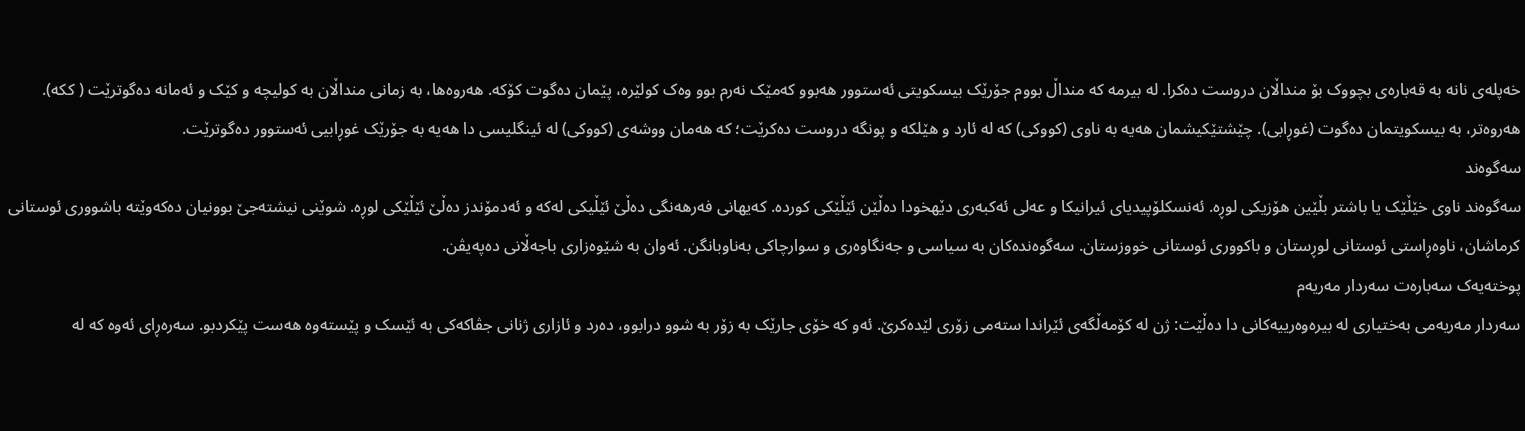خەپلەی نانە بە قەبارەی بچووک بۆ منداڵان دروست دەکرا. لە بیرمە کە منداڵ بووم جۆرێک بیسکویتی ئەستوور هەبوو کەمێک نەرم بوو وەک کولێرە، پێمان دەگوت کۆکە. هەروەها، بە زمانی منداڵان بە کولیچە و کێک و ئەمانە دەگوترێت ( ککە). هەروەتر، بە بیسکویتمان دەگوت (غوڕابی). چێشتێکیشمان هەیە بە ناوی (کووکی) کە لە ئارد و هێلکە و پونگە دروست دەکرێت؛ کە هەمان ووشەی (کووکی) لە ئینگلیسی دا هەیە بە جۆرێک غوڕابیی ئەستوور دەگوترێت.
سەگوەند
سەگوەند ناوی خێڵێک یا باشتر بڵێین هۆزيکی لوڕە. ئەنسکلۆپیدیای ئیرانیکا و عەلی ئەکبەری دێھخودا دەڵێن ئێڵێکی کوردە. کەیهانی فەرهەنگی دەڵێ ئێڵیکی لەکە و ئەدمۆندز دەڵێ ئێڵێکی لوڕە. شوێنی نیشتەجێ بوونیان دەکەوێتە باشووری ئوستانی کرماشان، ناوەڕاستی ئوستانی لوڕستان و باکووری ئوستانی خووزستان. سەگوەندەکان بە سیاسی و جەنگاوەری و سوارچاکی بەناوبانگن. ئەوان بە شێوەزاری باجەڵانی دەپەیڤن.
پوختەیەک سەبارەت سەردار مەریەم
سەردار مەریەمی بەختیاری لە بیرەوەرییەکانی دا دەڵێت: ژن لە کۆمەڵگەی ئێراندا ستەمی زۆری لێدەکرێ. ئەو کە خۆی جارێک بە زۆر بە شوو درابوو، دەرد و ئازاری ژنانی جڤاکەکی بە ئێسک و پێستەوە هەست پێکردبو. سەرەڕای ئەوە کە لە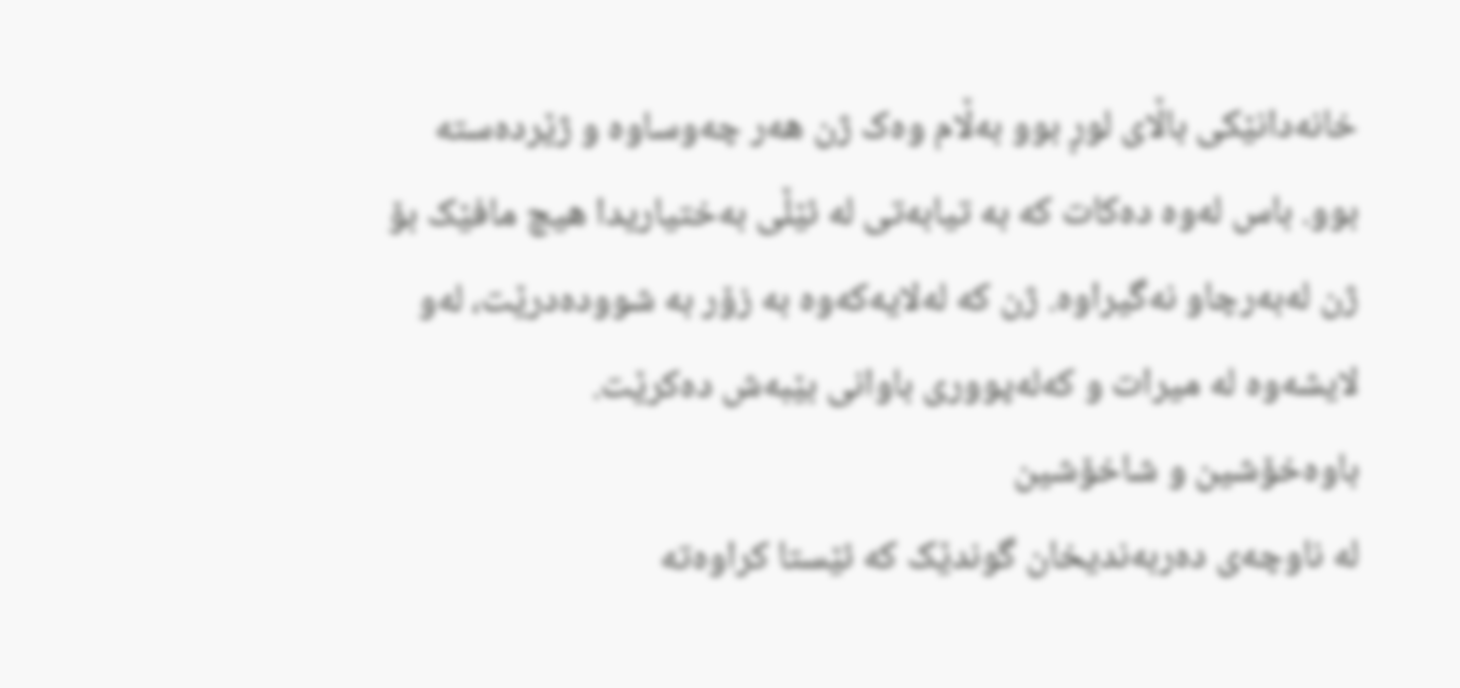خانەدانێکی باڵای لوڕ بوو بەڵام وەک ژن هەر چەوساوە و ژێردەستە بوو. باس لەوە دەکات کە بە تیابەتی لە ئێڵی بەختیاریدا هیچ مافێک بۆ ژن لەبەرچاو نەگیراوە. ژن کە لەلایەکەوە بە زۆر بە شوودەدرێت، لەو لایشەوە لە میرات و کەلەپووری باوانی بێبەش دەکرێت.
باوەخۆشین و شاخۆشین
لە ناوچەی دەربەندیخان گوندێک کە ئێستا کراوەتە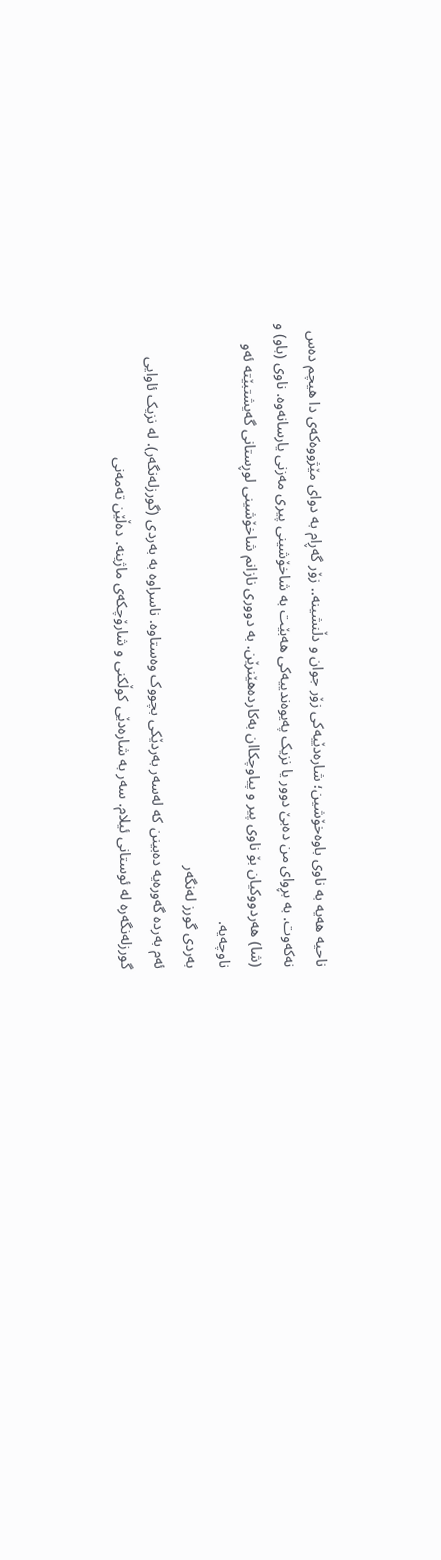ناحیە هەیە بە ناوی باوەخۆشین؛ شارەدێیەکی زۆر جوان و دڵنشینە.. زۆر گەڕام بە دوای مێژووەکەی دا هیچم دەس نەکەوت. بە بڕوای من دەبێ دوور یا نزیک پەیوەندییەکی هەبێت بە شاخۆشینی پیری مەزنی یارسانەوە. ناوی (باو) و (شا) هەردووکیان بۆ ناوی پیر و پیاوچکاان بەکاردەهێنرێن. بە دووری نازانم شاخۆشینی لوڕستانی گەیشتبێتە ئەو ناوچەیە.
بەردی گورز لەنگەر
ئەم بەردە گەورەیە دەبینن کە لەسەر بەردێکی بچووک وەستاوە. ناسراوە بە بەردی (گورزلەنگەر). لە نزیک ئاوایی گورزلەنگەرە لە ئوستانی ئیلام. سەر بە شارەدێی کوڵکنی و شارۆچکەی ماژینە. دەڵێن تەمەنی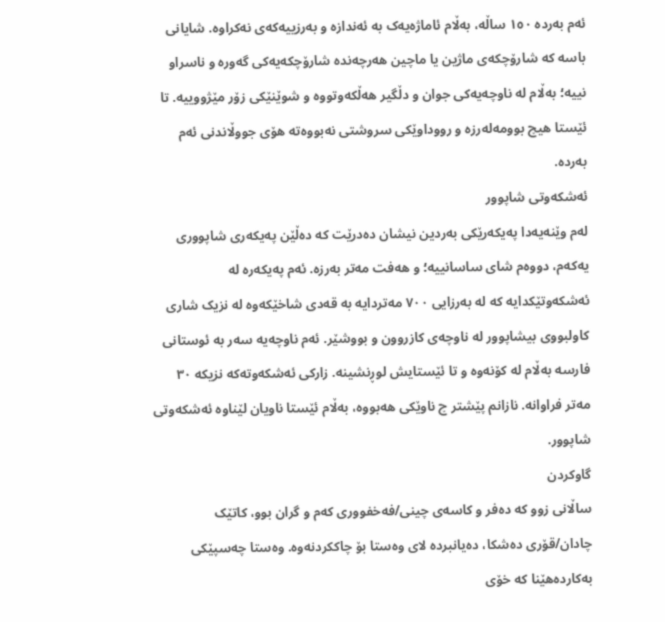ئەم بەردە ١٥٠ ساڵە، بەڵام ئاماژەیەک بە ئەندازە و بەرزییەکەی نەکراوە. شایانی باسە کە شارۆچکەی ماژین یا ماچین هەرچەندە شارۆچکەیەکی گەورە و ناسراو نییە؛ بەڵام لە ناوچەیەکی جوان و دڵگیر هەڵکەوتووە و شوێنێکی زۆر مێژووییە. تا ئێستا هیچ بوومەلەرزە و رووداوێکی سروشتی نەبووەتە هۆی جووڵاندنی ئەم بەردە.
ئەشکەوتی شاپوور
لەم وێنەیەدا پەیکەرێکی بەردین نیشان دەدرێت کە دەڵێن پەیکەری شاپووری یەکەم، دووەم شای ساسانییە؛ و هەفت مەتر بەرزە. ئەم پەیکەرە لە ئەشکەوتێکدایە کە لە بەرزایی ٧٠٠ مەتردایە بە قەدی شاخێکەوە لە نزیک شاری کاولبووی بیشاپوور لە ناوچەی کازروون و بووشێر. ئەم ناوچەیە سەر بە ئوستانی فارسە بەڵام لە کۆنەوە و تا ئێستایش لوڕنشینە. زارکی ئەشکەوتەکە نزیکە ٣٠ مەتر فراوانە. نازانم پێشتر چ ناوێکی هەبووە، بەڵام ئێستا ناویان لێناوە ئەشکەوتی شاپوور.
گاوکردن
ساڵانی زوو کە دەفر و کاسەی چینی/فەخفووری کەم و گران بوو، کاتێک چادان/قۆری دەشکا، دەیانبردە لای وەستا بۆ چاککردنەوە. وەستا چەسپێکی بەکاردەهێنا کە خۆی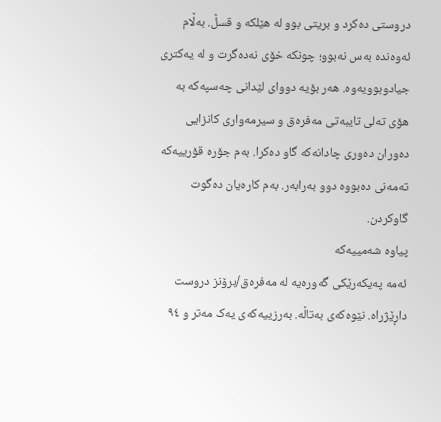دروستی دەکرد و بریتی بوو لە هێلکە و قسڵ. بەڵام ئەوەندە بەس نەبوو؛ چونکە خۆی نەدەگرت و لە یەکتری جیادوبوویەوە. هەر بۆیە دووای لێدانی چەسپەکە بە هۆی تەلی تایبەتی مەفرەق و سیرمەواری کانزایی دەوران دەوری چادانەکە گاو دەکرا. بەم جۆرە قۆرییەکە تەمەنی دەبووە دوو بەرابەر. بەم کارەیان دەگوت گاوکردن.
پیاوە شەمییەکە
ئەمە پەیکەرێکی گەورەیە لە مەفرەق/برۆنز دروست داڕێژراە. نێوەکەی بەتاڵە. بەرزییەکەی یەک مەتر و ٩٤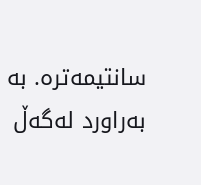سانتیمەترە. بە بەراورد لەگەڵ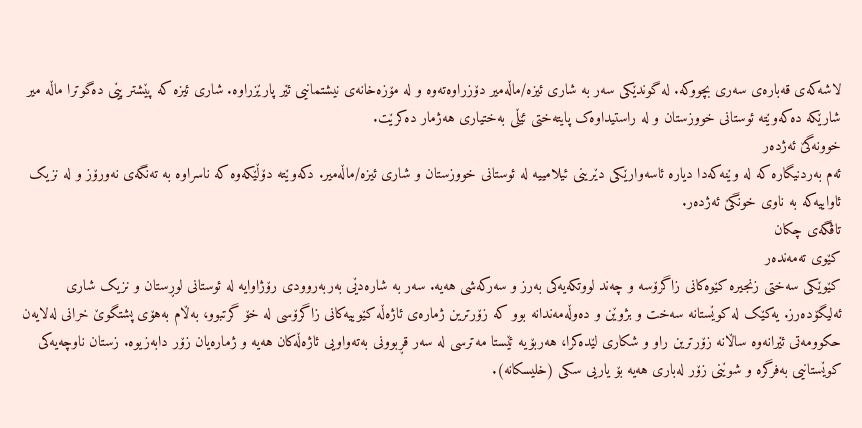لاشەکەی قەبارەی سەری بچووکە. لە گوندێکی سەر بە شاری ئیزە/ماڵەمیر دۆزراوەتەوە و لە مۆزەخانەی نیشتمانیی ئێر پارێزراوە. شاری ئیزە کە پێشتر پێی دەگوترا ماڵە میر شارێکە دەکەوێتە ئوستانی خووزستان و لە راستیداوەک پایتەختی ئێڵی بەختیاری هەژمار دەکرێت.
خوونەگێ ئەژدەر
ئەم بەردنیگارە کە لە وێنەکەدا دیارە ئاسەوارێکی دێرینی ئیلامییە لە ئوستانی خووزستان و شاری ئیزە/ماڵەمیر. دکەوێتە دۆڵێکەوە کە ناسراوە بە تەنگەی نەورۆز و لە نزیک ئاواییەکە بە ناوی خونگێ ئەژدەر.
تاڤگەی چکان
کێوی تەمەندەر
کێوێکی سەختی زنجیرە کێوەکانی زاگرۆسە و چەند لووتکەیەکی بەرز و سەرکەشی هەیە. سەر بە شارەدێی بەربەروودی رۆژاوایە لە ئوستانی لوڕستان و نزیک شاری ئەلیگۆدەرز. یەکێک لە کوێستانە سەخت و بژوێن و دەوڵەمەندانە بوو کە زۆرترین ژمارەی ئاژەڵە کێوییەکانی زاگرۆسی لە خۆ گرتبوو، بەڵام بەهۆی پشتگوێ خرانی لەلایەن حکوومەتی ئێرانەوە ساڵانە زۆرترین راو و شکاری لێدەکرا، هەربۆیە ئێستا مەترسی لە سەر قڕبوونی بەتەواویی ئاژەڵەکان هەیە و ژمارەیان زۆر دابەزیوە. زستان ناوچەیەکی کوێستانیی بەفرگرە و شوێنی زۆر لەباری هەیە بۆ یاریی سکی (خلیسکانە).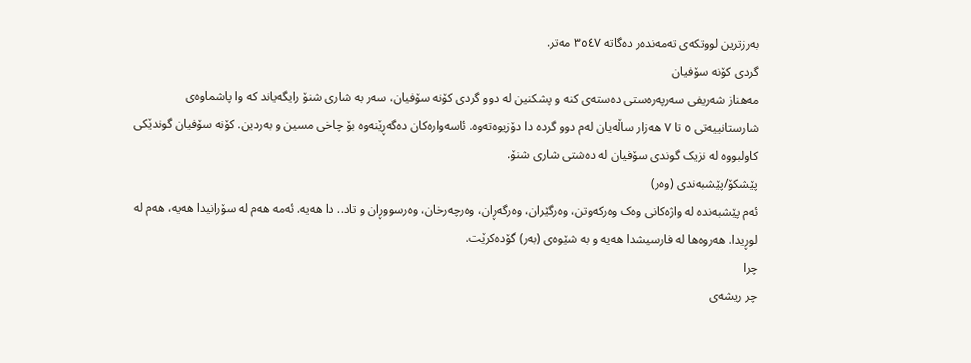بەرزترین لووتکەی تەمەندەر دەگاتە ٣٥٤٧ مەتر.
گردی کۆنە سۆفیان
مەهناز شەریفی سەرپەرەستی دەستەی کنە و پشکنین لە دوو گردی کۆنە سۆفیان، سەر بە شاری شنۆ رایگەیاند کە وا پاشماوەی شارستانییەتی ٥ تا ٧ هەزار ساڵەیان لەم دوو گردە دا دۆزیوەتەوە. ئاسەوارەکان دەگەڕێنەوە بۆ چاخی مسین و بەردین. کۆنە سۆفیان گوندێکی کاولبووە لە نزیک گوندی سۆفیان لە دەشتی شاری شنۆ.
پێشکۆ/پێشبەندی (وەر)
ئەم پێشبەندە لە واژەکانی وەک وەرکەوتن، وەرگێران، وەرگەڕان، وەرچەرخان، وەرسووڕان و تاد.. دا هەیە. ئەمە هەم لە سۆرانیدا هەیە، هەم لە لوڕیدا. هەروەها لە فارسیشدا هەیە و بە شێوەی (بەر) گۆدەکرێت.
چرا
چر ریشەی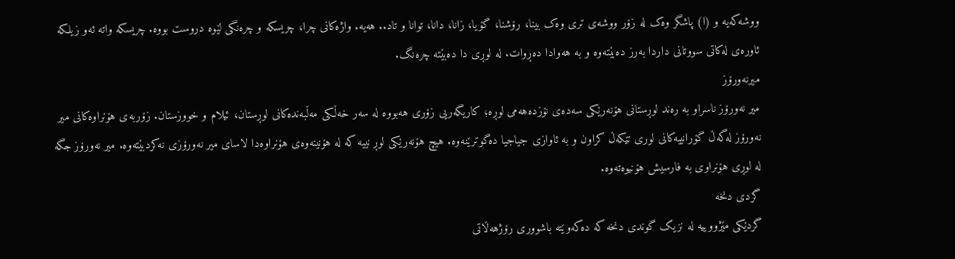ووشەکەیە و (ا) پاشگر وەک لە زۆر ووشەی تری وەک بینا، رۆشنا، گۆیا، زانا، دانا، توانا و تاد.. هەیە. واژەکانی چرا، چریسکە و چرەنگی لێوە دروست بووە. چریسکە واتە ئەو زیلکە ئاورەی لەکاتی سووتانی داردا بەرز دەبێتەوە و بە هەوادا دەڕوات. لە لوڕی دا دەبێتە چرەنگ.
میرنەورۆز
میر نەورۆز ناسراو بە رەند لوڕستانی هۆنەرێکی سەدەی نۆزدەهەمی لوڕە؛ کاریگەریی زۆری هەبووە لە سەر خەڵکی مەڵبەندەکانی لوڕستان، ئیلام و خووزستان. زۆربەی هۆنراوەکانی میر نەورۆز لەگەڵ گۆرانییەکانی لوری تێکەڵ کراون و بە ئاوازی جیاجیا دەگوترێنەوە. هیچ هۆنەرێکی لوڕ نییە کە لە هۆنینەوەی هۆنراوەدا لاسای میر نەورۆزی نەکردبێتەوە. میر نەورۆز جگە لە لوڕی هۆنراوی بە فارسیش هۆنیوەتەوە.
گردی دنخە
گردێکی مێژووییە لە نزیک گوندی دنخە کە دەکەوێتە باشووری رۆژهەڵاتی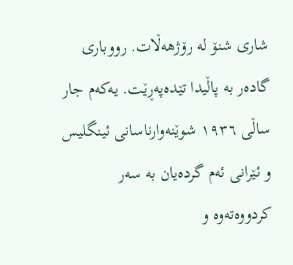شاری شنۆ لە رۆژهەڵات. رووباری گادەر بە پاڵیدا تێدەپەڕێت. یەکەم جار ساڵی ١٩٣٦ شوێنەوارناسانی ئینگلیس و ئێرانی ئەم گردەیان بە سەر کردووەتەوە و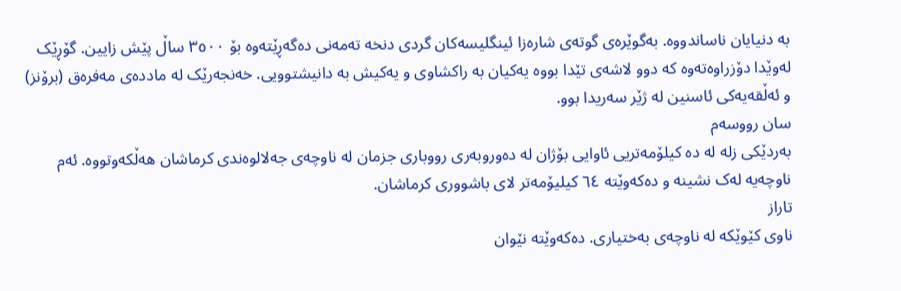بە دنیایان ناساندووە. بەگوێرەی گوتەی شارەزا ئینگلیسەکان گردی دنخە تەمەنی دەگەڕێتەوە بۆ ٣٥٠٠ ساڵ پێش زایین. گۆڕێک لەوێدا دۆزراوەتەوە کە دوو لاشەی تێدا بووە یەکیان بە راکشاوی و یەکیش بە دانیشتوویی. خەنجەرێک لە ماددەی مەفرەق (برۆنز) و ئەڵقەیەکی ئاسنین لە ژێر سەریدا بوو.
سان رووسەم
بەردێکی زلە لە دە کیلۆمەتریی ئاوایی بۆژان لە دەوروبەری رووباری جزمان لە ناوچەی جەلالوەندی کرماشان هەڵکەوتووە. ئەم ناوچەیە لەک نشینە و دەکەوێتە ٦٤ کیلیۆمەتر لای باشووری کرماشان.
تاراز
ناوی کێوێکە لە ناوچەی بەختیاری. دەکەوێتە نێوان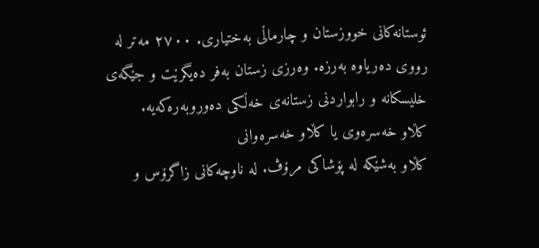ئوستانەکانی خووزستان و چارماڵی بەختیاری. ٢٧٠٠ مەتر لە رووی دەریاوە بەرزە. وەرزی زستان بەفر دەیگرێت و جێگەی خلیسکانە و رابواردنی زستانەی خەڵکی دەوروبەرەکەیە.
کڵاو خەسرەوی یا کڵاو خەسرەوانی
کڵاو بەشێکە لە پۆشاکی مرۆڤ. لە ناوچەکانی زاگرۆس و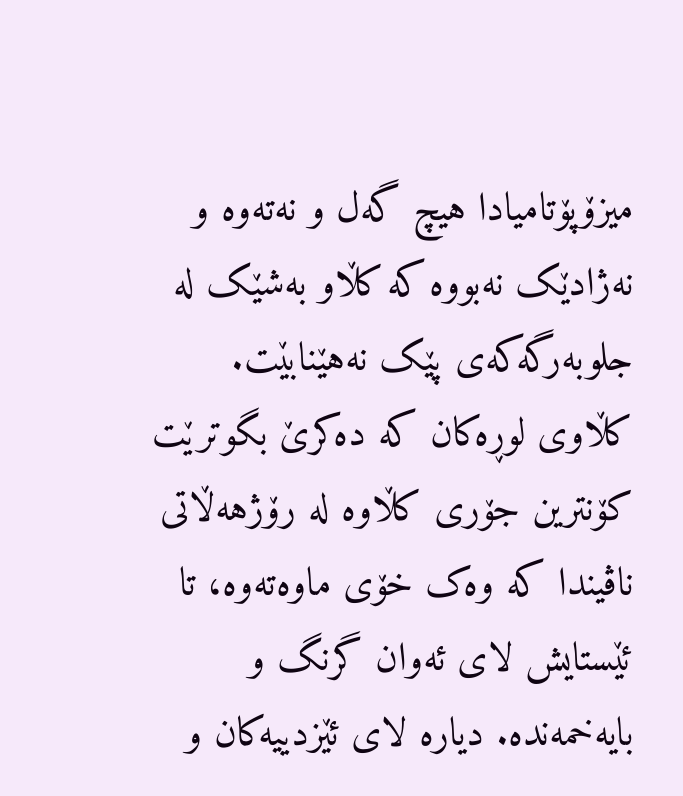میزۆپۆتامیادا هیچ گەل و نەتەوە و نەژادێک نەبووە کە کڵاو بەشێک لە جلوبەرگەکەی پێک نەهێنابێت. کڵاوی لوڕەکان کە دەکرێ بگوترێت کۆنترین جۆری کڵاوە لە رۆژهەڵاتی ناڤیندا کە وەک خۆی ماوەتەوە، تا ئێستایش لای ئەوان گرنگ و بایەخمەندە. دیارە لای ئێزدییەکان و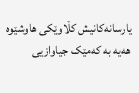یارسانەکانیش کڵاوێکی هاوشێوە هەیە بە کەمێک جیاوازیی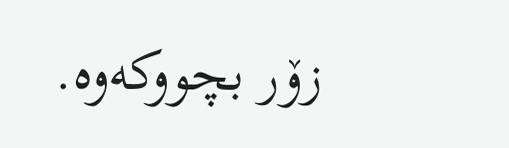زۆر بچووکەوە.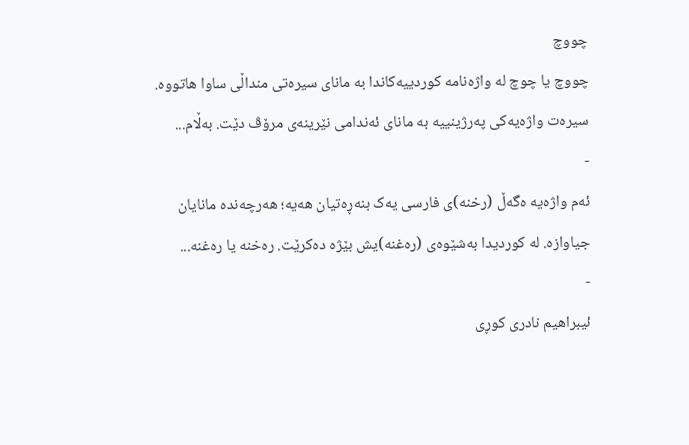چووچ
چووچ یا چوچ لە واژەنامە کوردییەکاندا بە مانای سیرەتی منداڵی ساوا هاتووە. سیرەت واژەیەکی پەرژینییە بە مانای ئەندامی نێرینەی مرۆڤ دێت. بەڵام...
-
ئەم واژەیە ەگەڵ (رخنە)ی فارسی یەک بنەڕەتیان هەیە؛ هەرچەندە مانایان جیاوازە. لە کوردیدا بەشێوەی (رەغنە)یش بێژە دەکرێت. رەخنە یا رەغنە...
-
ئیبراهیم نادری کوڕی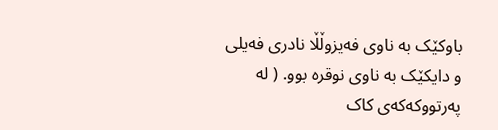باوکێک بە ناوی فەیزوڵڵا نادری فەیلی و دایکێک بە ناوی نوقرە بوو. ( لە پەرتووکەکەی کاک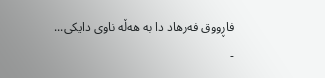فاڕووق فەرهاد دا بە هەڵە ناوی دایکی...
-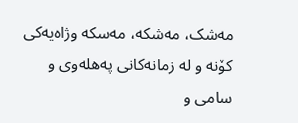مەشک، مەشکە، مەسکە وژاەیەکی کۆنە و لە زمانەکانی پەهلەوی و سامی و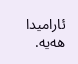ئارامیدا هەیە.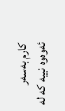کارم بەسەر ئەوەوە نییە کە لە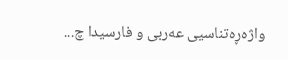واژەڕەتناسیی عەربی و فارسیدا چ...